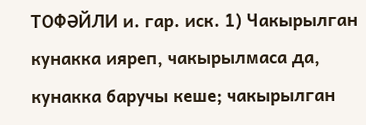ТОФӘЙЛИ и. гар. иск. 1) Чакырылган кунакка ияреп, чакырылмаса да, кунакка баручы кеше; чакырылган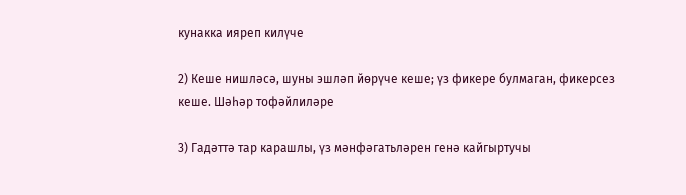кунакка ияреп килүче

2) Кеше нишләсә, шуны эшләп йөрүче кеше; үз фикере булмаган, фикерсез кеше. Шәһәр тофәйлиләре

3) Гадәттә тар карашлы, үз мәнфәгатьләрен генә кайгыртучы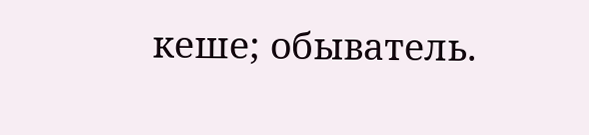кеше; обыватель.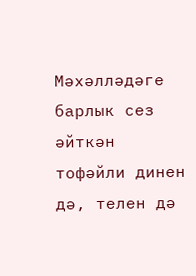Мәхәлләдәге барлык сез әйткән тофәйли динен дә, телен дә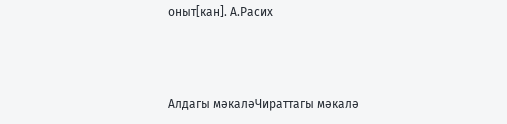оныт[кан]. А.Расих



Алдагы мәкаләЧираттагы мәкалә